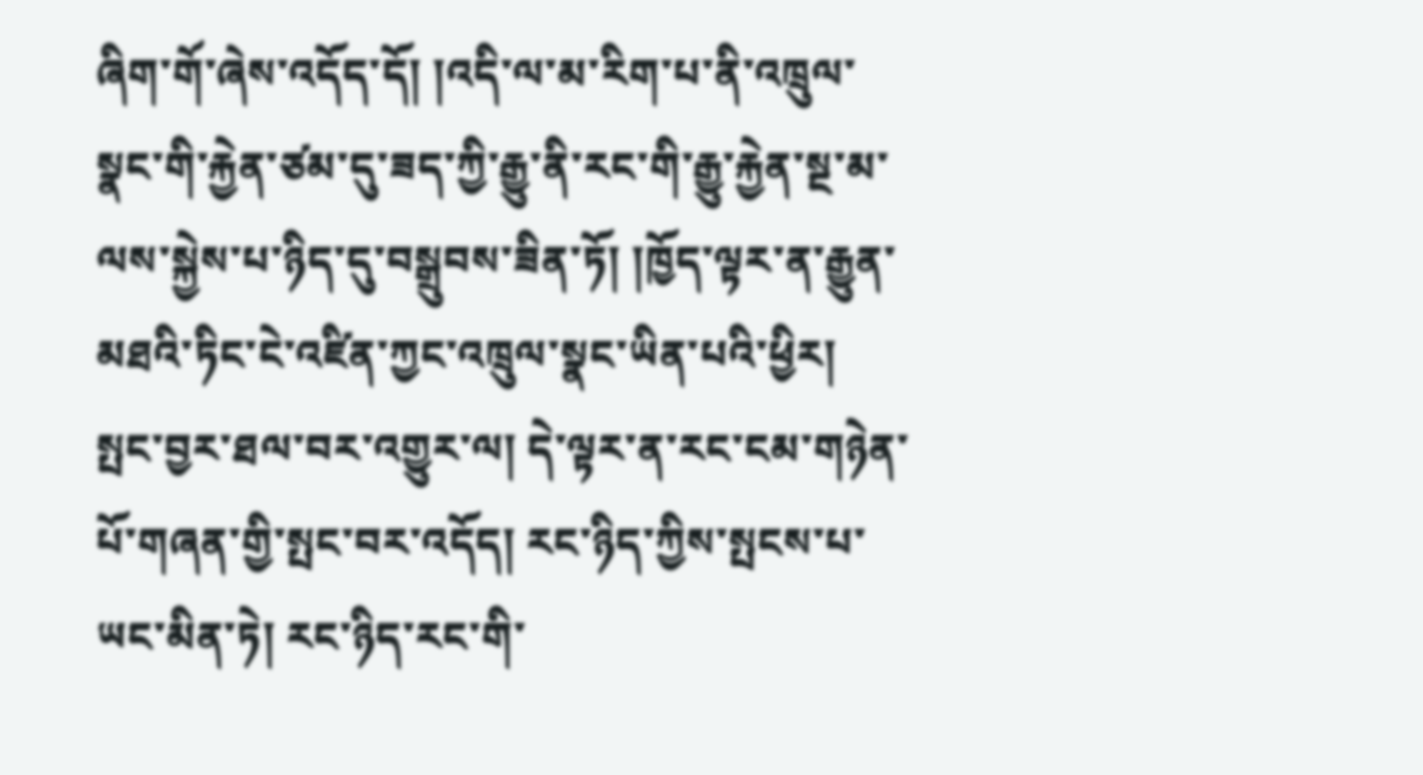ཞིག་གོ་ཞེས་འདོད་དོ། །འདི་ལ་མ་རིག་པ་ནི་འཁྲུལ་སྣང་གི་རྐྱེན་ཙམ་དུ་ཟད་ཀྱི་རྒྱུ་ནི་རང་གི་རྒྱུ་རྐྱེན་སྔ་མ་ལས་སྐྱེས་པ་ཉིད་དུ་བསྒྲུབས་ཟིན་ཏོ། །ཁྱོད་ལྟར་ན་རྒྱུན་མཐའི་ཏིང་ངེ་འཛིན་ཀྱང་འཁྲུལ་སྣང་ཡིན་པའི་ཕྱིར། སྤང་བྱར་ཐལ་བར་འགྱུར་ལ། དེ་ལྟར་ན་རང་ངམ་གཉེན་པོ་གཞན་གྱི་སྤང་བར་འདོད། རང་ཉིད་ཀྱིས་སྤངས་པ་ཡང་མིན་ཏེ། རང་ཉིད་རང་གི་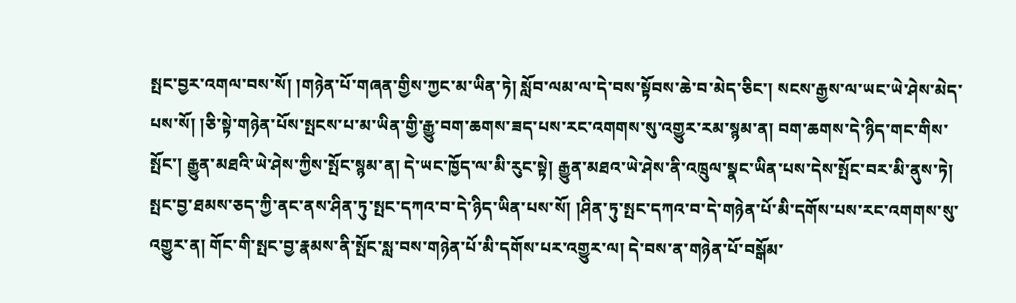སྤང་བྱར་འགལ་བས་སོ། །གཉེན་པོ་གཞན་གྱིས་ཀྱང་མ་ཡིན་ཏེ། སློབ་ལམ་ལ་དེ་བས་སྟོབས་ཆེ་བ་མེད་ཅིང་། སངས་རྒྱས་ལ་ཡང་ཡེ་ཤེས་མེད་པས་སོ། །ཅི་སྟེ་གཉེན་པོས་སྤངས་པ་མ་ཡིན་གྱི་རྒྱུ་བག་ཆགས་ཟད་པས་རང་འགགས་སུ་འགྱུར་རམ་སྙམ་ན། བག་ཆགས་དེ་ཉིད་གང་གིས་སྤོང་། རྒྱུན་མཐའི་ཡེ་ཤེས་ཀྱིས་སྤོང་སྙམ་ན། དེ་ཡང་ཁྱོད་ལ་མི་རུང་སྟེ། རྒྱུན་མཐའ་ཡེ་ཤེས་ནི་འཁྲུལ་སྣང་ཡིན་པས་དེས་སྤོང་བར་མི་ནུས་ཏེ། སྤང་བྱ་ཐམས་ཅད་ཀྱི་ནང་ནས་ཤིན་ཏུ་སྤང་དཀའ་བ་དེ་ཉིད་ཡིན་པས་སོ། །ཤིན་ཏུ་སྤང་དཀའ་བ་དེ་གཉེན་པོ་མི་དགོས་པས་རང་འགགས་སུ་འགྱུར་ན། གོང་གི་སྤང་བྱ་རྣམས་ནི་སྤོང་སླ་བས་གཉེན་པོ་མི་དགོས་པར་འགྱུར་ལ། དེ་བས་ན་གཉེན་པོ་བསྒོམ་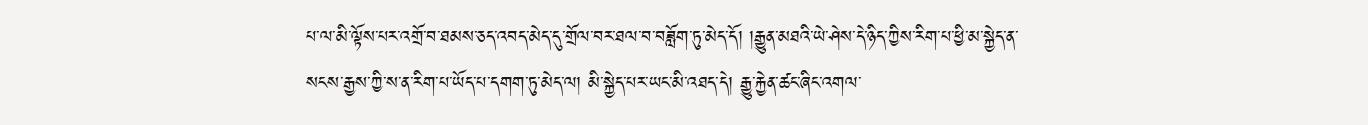པ་ལ་མི་ལྟོས་པར་འགྲོ་བ་ཐམས་ཅད་འབད་མེད་དུ་གྲོལ་བར་ཐལ་བ་བཟློག་ཏུ་མེད་དོ། །རྒྱུན་མཐའི་ཡེ་ཤེས་དེ་ཉིད་ཀྱིས་རིག་པ་ཕྱི་མ་སྐྱེད་ན་སངས་རྒྱས་ཀྱི་ས་ན་རིག་པ་ཡོད་པ་དགག་ཏུ་མེད་ལ། མི་སྐྱེད་པར་ཡང་མི་འཐད་དེ། རྒྱུ་རྐྱེན་ཚང་ཞིང་འགལ་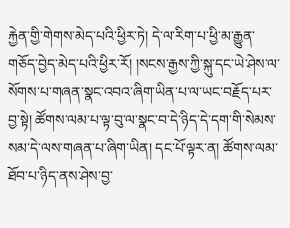རྐྱེན་གྱི་གེགས་མེད་པའི་ཕྱིར་ཏེ། དེ་ལ་རིག་པ་ཕྱི་མ་རྒྱུན་གཅོད་བྱེད་མེད་པའི་ཕྱིར་རོ། །སངས་རྒྱས་ཀྱི་སྐུ་དང་ཡེ་ཤེས་ལ་སོགས་པ་གཞན་སྣང་འབའ་ཞིག་ཡིན་པ་ལ་ཡང་བརྗོད་པར་བྱ་སྟེ། ཚོགས་ལམ་པ་ལྟ་བུ་ལ་སྣང་བ་དེ་ཉིད་དེ་དག་གི་སེམས་སམ་དེ་ལས་གཞན་པ་ཞིག་ཡིན། དང་པོ་ལྟར་ན། ཚོགས་ལམ་ཐོབ་པ་ཉིད་ནས་ཤེས་བྱ་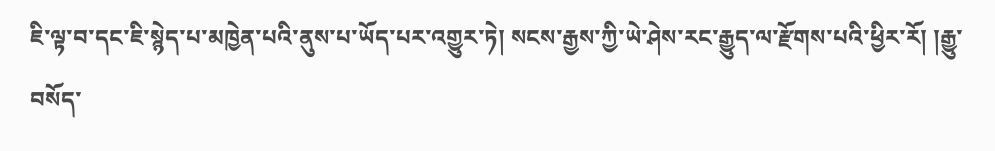ཇི་ལྟ་བ་དང་ཇི་སྙེད་པ་མཁྱེན་པའི་ནུས་པ་ཡོད་པར་འགྱུར་ཏེ། སངས་རྒྱས་ཀྱི་ཡེ་ཤེས་རང་རྒྱུད་ལ་རྫོགས་པའི་ཕྱིར་རོ། །རྒྱུ་བསོད་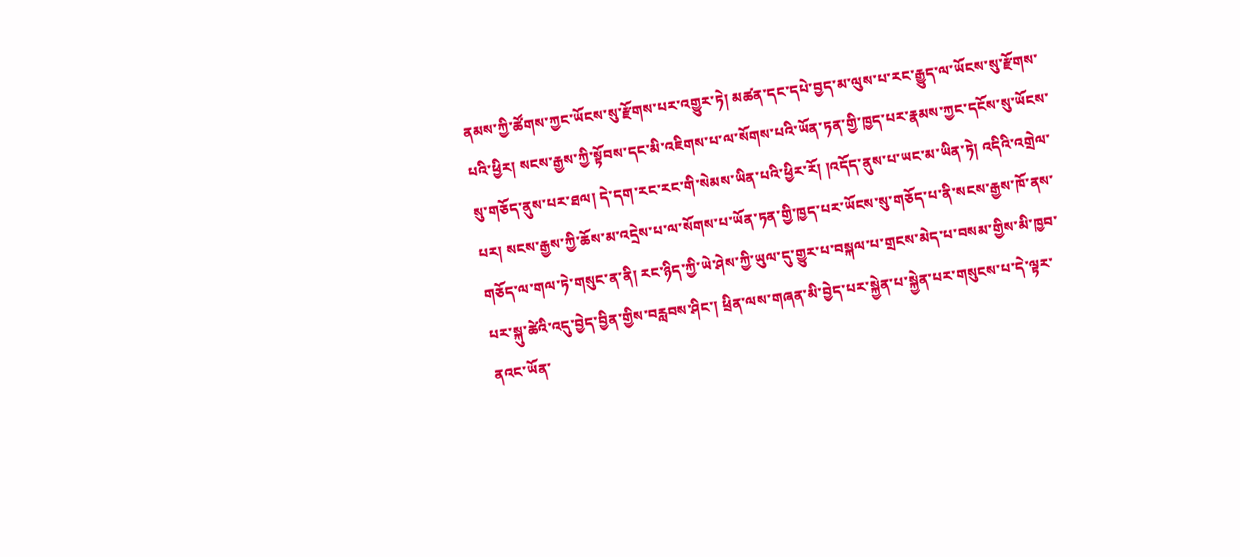ནམས་ཀྱི་ཚོགས་ཀྱང་ཡོངས་སུ་རྫོགས་པར་འགྱུར་ཏེ། མཚན་དང་དཔེ་བྱད་མ་ལུས་པ་རང་རྒྱུད་ལ་ཡོངས་སུ་རྫོགས་པའི་ཕྱིར། སངས་རྒྱས་ཀྱི་སྟོབས་དང་མི་འཇིགས་པ་ལ་སོགས་པའི་ཡོན་ཏན་གྱི་ཁྱད་པར་རྣམས་ཀྱང་དངོས་སུ་ཡོངས་སུ་གཅོད་ནུས་པར་ཐལ། དེ་དག་རང་རང་གི་སེམས་ཡིན་པའི་ཕྱིར་རོ། །འདོད་ནུས་པ་ཡང་མ་ཡིན་ཏེ། འདིའི་འགྲེལ་པར། སངས་རྒྱས་ཀྱི་ཆོས་མ་འདྲེས་པ་ལ་སོགས་པ་ཡོན་ཏན་གྱི་ཁྱད་པར་ཡོངས་སུ་གཅོད་པ་ནི་སངས་རྒྱས་ཁོ་ནས་གཅོད་ལ་གལ་ཏེ་གསུང་ན་ནི། རང་ཉིད་ཀྱི་ཡེ་ཤེས་ཀྱི་ཡུལ་དུ་གྱུར་པ་བསྐལ་པ་གྲངས་མེད་པ་བསམ་གྱིས་མི་ཁྱབ་པར་སྐུ་ཚེའི་འདུ་བྱེད་བྱིན་གྱིས་བརླབས་ཤིང་། ཕྲིན་ལས་གཞན་མི་བྱེད་པར་སྐྱེན་པ་སྐྱེན་པར་གསུངས་པ་དེ་ལྟར་ནའང་ཡོན་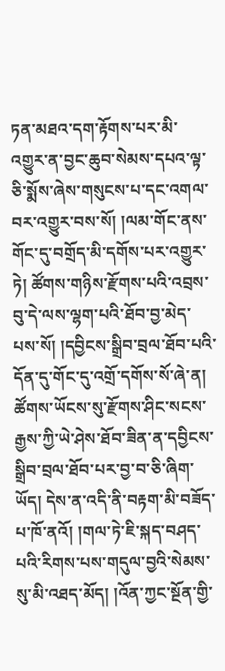ཏན་མཐའ་དག་རྟོགས་པར་མི་འགྱུར་ན་བྱང་ཆུབ་སེམས་དཔའ་ལྟ་ཅི་སྨོས་ཞེས་གསུངས་པ་དང་འགལ་བར་འགྱུར་བས་སོ། །ལམ་གོང་ནས་གོང་དུ་བགྲོད་མི་དགོས་པར་འགྱུར་ཏེ། ཚོགས་གཉིས་རྫོགས་པའི་འབྲས་བུ་དེ་ལས་ལྷག་པའི་ཐོབ་བྱ་མེད་པས་སོ། །དབྱིངས་སྒྲིབ་བྲལ་ཐོབ་པའི་དོན་དུ་གོང་དུ་འགྲོ་དགོས་སོ་ཞེ་ན། ཚོགས་ཡོངས་སུ་རྫོགས་ཤིང་སངས་རྒྱས་ཀྱི་ཡེ་ཤེས་ཐོབ་ཟིན་ན་དབྱིངས་སྒྲིབ་བྲལ་ཐོབ་པར་བྱ་བ་ཅི་ཞིག་ཡོད། དེས་ན་འདི་ནི་བརྟག་མི་བཟོད་པ་ཁོ་ནའོ། །གལ་ཏེ་ཇི་སྐད་བཤད་པའི་རིགས་པས་གདུལ་བྱའི་སེམས་སུ་མི་འཐད་མོད། །འོན་ཀྱང་སྔོན་གྱི་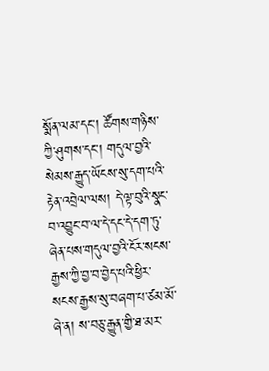སྨོན་ལམ་དང་། ཚོགས་གཉིས་ཀྱི་ཤུགས་དང་། གདུལ་བྱའི་སེམས་རྒྱུད་ཡོངས་སུ་དག་པའི་རྟེན་འབྲེལ་ལས། དེ་ལྟ་བུའི་སྣང་བ་འབྱུང་བ་ལ་དེ་དང་དེ་དག་ཏུ་ཞེན་པས་གདུལ་བྱའི་ངོར་སངས་རྒྱས་ཀྱི་བྱ་བ་བྱེད་པའི་ཕྱིར་སངས་རྒྱས་སུ་བཞག་པ་ཙམ་མོ་ཞེ་ན། ས་བཅུ་རྒྱུན་གྱི་ཐ་མར་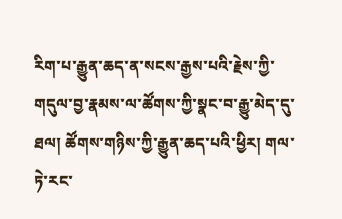རིག་པ་རྒྱུན་ཆད་ན་སངས་རྒྱས་པའི་རྗེས་ཀྱི་གདུལ་བྱ་རྣམས་ལ་ཚོགས་ཀྱི་སྣང་བ་རྒྱུ་མེད་དུ་ཐལ། ཚོགས་གཉིས་ཀྱི་རྒྱུན་ཆད་པའི་ཕྱིར། གལ་ཏེ་རང་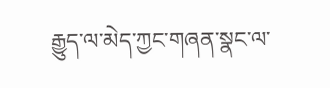རྒྱུད་ལ་མེད་ཀྱང་གཞན་སྣང་ལ་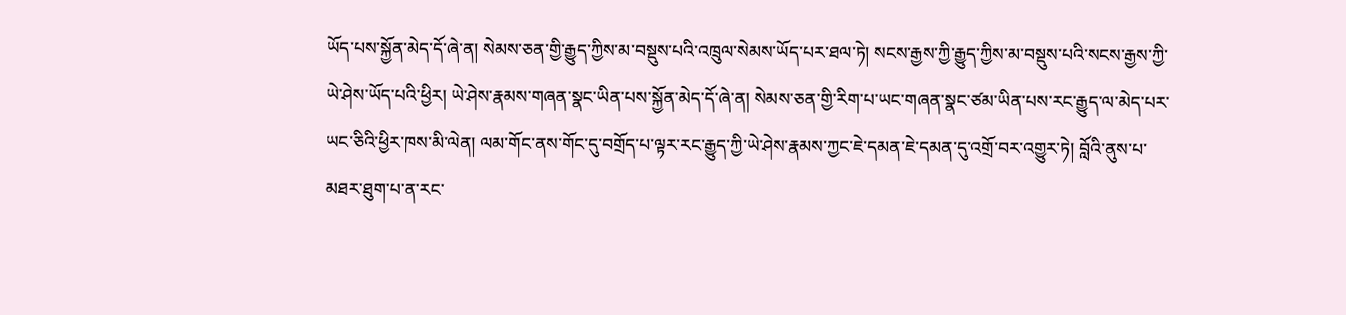ཡོད་པས་སྐྱོན་མེད་དོ་ཞེ་ན། སེམས་ཅན་གྱི་རྒྱུད་ཀྱིས་མ་བསྡུས་པའི་འཁྲུལ་སེམས་ཡོད་པར་ཐལ་ཏེ། སངས་རྒྱས་ཀྱི་རྒྱུད་ཀྱིས་མ་བསྡུས་པའི་སངས་རྒྱས་ཀྱི་ཡེ་ཤེས་ཡོད་པའི་ཕྱིར། ཡེ་ཤེས་རྣམས་གཞན་སྣང་ཡིན་པས་སྐྱོན་མེད་དོ་ཞེ་ན། སེམས་ཅན་གྱི་རིག་པ་ཡང་གཞན་སྣང་ཙམ་ཡིན་པས་རང་རྒྱུད་ལ་མེད་པར་ཡང་ཅིའི་ཕྱིར་ཁས་མི་ལེན། ལམ་གོང་ནས་གོང་དུ་བགྲོད་པ་ལྟར་རང་རྒྱུད་ཀྱི་ཡེ་ཤེས་རྣམས་ཀྱང་ཇེ་དམན་ཇེ་དམན་དུ་འགྲོ་བར་འགྱུར་ཏེ། བློའི་ནུས་པ་མཐར་ཐུག་པ་ན་རང་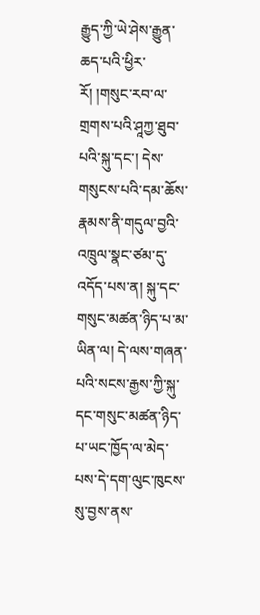རྒྱུད་ཀྱི་ཡེ་ཤེས་རྒྱུན་ཆད་པའི་ཕྱིར་རོ། །གསུང་རབ་ལ་གྲགས་པའི་ཤཱཀྱ་ཐུབ་པའི་སྐུ་དང་། དེས་གསུངས་པའི་དམ་ཆོས་རྣམས་ནི་གདུལ་བྱའི་འཁྲུལ་སྣང་ཙམ་དུ་འདོད་པས་ན། སྐུ་དང་གསུང་མཚན་ཉིད་པ་མ་ཡིན་ལ། དེ་ལས་གཞན་པའི་སངས་རྒྱས་ཀྱི་སྐུ་དང་གསུང་མཚན་ཉིད་པ་ཡང་ཁྱོད་ལ་མེད་པས་དེ་དག་ལུང་ཁུངས་སུ་བྱས་ནས་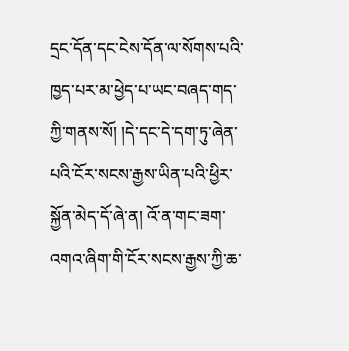དྲང་དོན་དང་ངེས་དོན་ལ་སོགས་པའི་ཁྱད་པར་མ་ཕྱེད་པ་ཡང་བཞད་གད་ཀྱི་གནས་སོ། །དེ་དང་དེ་དག་ཏུ་ཞེན་པའི་ངོར་སངས་རྒྱས་ཡིན་པའི་ཕྱིར་སྐྱོན་མེད་དོ་ཞེ་ན། འོ་ན་གང་ཟག་འགའ་ཞིག་གི་ངོར་སངས་རྒྱས་ཀྱི་ཆ་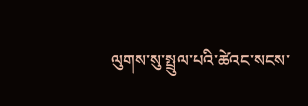ལུགས་སུ་སྤྲུལ་པའི་ཚེའང་སངས་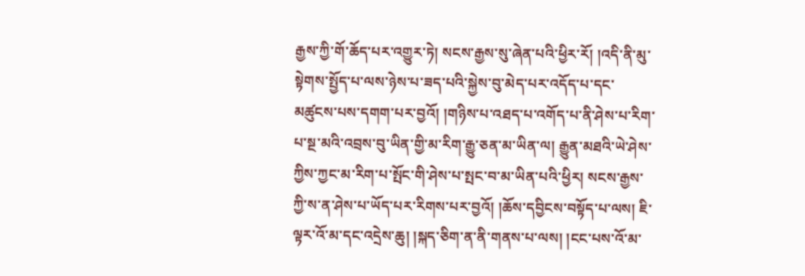རྒྱས་ཀྱི་གོ་ཆོད་པར་འགྱུར་ཏེ། སངས་རྒྱས་སུ་ཞེན་པའི་ཕྱིར་རོ། །འདི་ནི་མུ་སྟེགས་སྤྱོད་པ་ལས་ཉེས་པ་ཟད་པའི་སྐྱེས་བུ་མེད་པར་འདོད་པ་དང་མཚུངས་པས་དགག་པར་བྱའོ། །གཉིས་པ་འཐད་པ་འགོད་པ་ནི་ཤེས་པ་རིག་པ་སྔ་མའི་འབྲས་བུ་ཡིན་གྱི་མ་རིག་རྒྱུ་ཅན་མ་ཡིན་ལ། རྒྱུན་མཐའི་ཡེ་ཤེས་ཀྱིས་ཀྱང་མ་རིག་པ་སྤོང་གི་ཤེས་པ་སྤང་བ་མ་ཡིན་པའི་ཕྱིར། སངས་རྒྱས་ཀྱི་ས་ན་ཤེས་པ་ཡོད་པར་རིགས་པར་བྱའོ། །ཆོས་དབྱིངས་བསྟོད་པ་ལས། ཇི་ལྟར་འོ་མ་དང་འདྲེས་ཆུ། །སྐད་ཅིག་ན་ནི་གནས་པ་ལས། །ངང་པས་འོ་མ་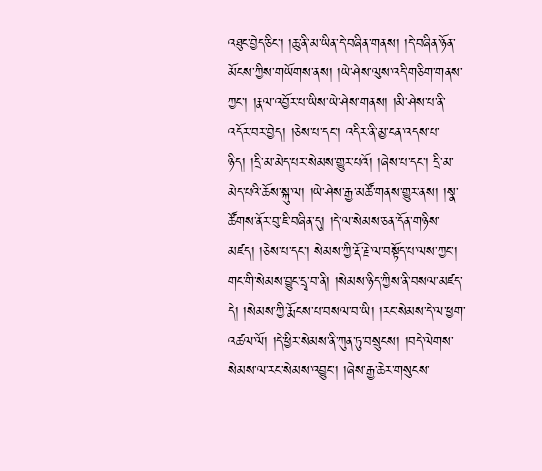འཐུང་བྱེད་ཅིང་། །ཆུ་ནི་མ་ཡིན་དེ་བཞིན་གནས། །དེ་བཞིན་ཉོན་མོངས་ཀྱིས་གཡོགས་ནས། །ཡེ་ཤེས་ལུས་འདི་གཅིག་གནས་ཀྱང་། །རྣལ་འབྱོར་པ་ཡིས་ཡེ་ཤེས་གནས། །མི་ཤེས་པ་ནི་འདོར་བར་བྱེད། །ཅེས་པ་དང་། འདིར་ནི་མྱ་ངན་འདས་པ་ཉིད། །དྲི་མ་མེད་པར་སེམས་གྱུར་པའོ། །ཞེས་པ་དང་། དྲི་མ་མེད་པའི་ཆོས་སྐུ་ལ། །ཡེ་ཤེས་རྒྱ་མཚོ་གནས་གྱུར་ནས། །སྣ་ཚོགས་ནོར་བུ་ཇི་བཞིན་དུ། །དེ་ལ་སེམས་ཅན་དོན་གཉིས་མཛད། །ཅེས་པ་དང་། སེམས་ཀྱི་རྡོ་རྗེ་ལ་བསྟོད་པ་ལས་ཀྱང་། གང་གི་སེམས་བྱུང་དྲྭ་བ་ནི། །སེམས་ཉིད་ཀྱིས་ནི་བསལ་མཛད་དེ། །སེམས་ཀྱི་རྨོངས་པ་བསལ་བ་ཡི། །རང་སེམས་དེ་ལ་ཕྱག་འཚལ་ལོ། །དེ་ཕྱིར་སེམས་ནི་ཀུན་ཏུ་བསྲུངས། །བདེ་ལེགས་སེམས་ལ་རང་སེམས་འབྱུང་། །ཞེས་རྒྱ་ཆེར་གསུངས་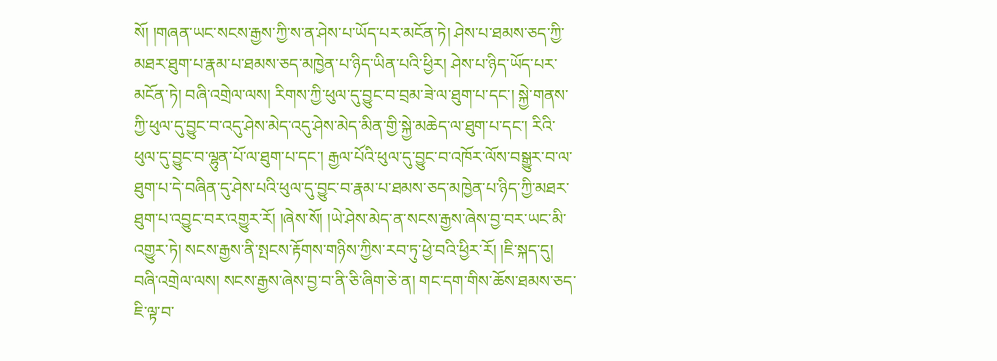སོ། །གཞན་ཡང་སངས་རྒྱས་ཀྱི་ས་ན་ཤེས་པ་ཡོད་པར་མངོན་ཏེ། ཤེས་པ་ཐམས་ཅད་ཀྱི་མཐར་ཐུག་པ་རྣམ་པ་ཐམས་ཅད་མཁྱེན་པ་ཉིད་ཡིན་པའི་ཕྱིར། ཤེས་པ་ཉིད་ཡོད་པར་མངོན་ཏེ། བཞི་འགྲེལ་ལས། རིགས་ཀྱི་ཕུལ་དུ་བྱུང་བ་བྲམ་ཟེ་ལ་ཐུག་པ་དང་། སྐྱེ་གནས་ཀྱི་ཕུལ་དུ་བྱུང་བ་འདུ་ཤེས་མེད་འདུ་ཤེས་མེད་མིན་གྱི་སྐྱེ་མཆེད་ལ་ཐུག་པ་དང་། རིའི་ཕུལ་དུ་བྱུང་བ་ལྷུན་པོ་ལ་ཐུག་པ་དང་། རྒྱལ་པོའི་ཕུལ་དུ་བྱུང་བ་འཁོར་ལོས་བསྒྱུར་བ་ལ་ཐུག་པ་དེ་བཞིན་དུ་ཤེས་པའི་ཕུལ་དུ་བྱུང་བ་རྣམ་པ་ཐམས་ཅད་མཁྱེན་པ་ཉིད་ཀྱི་མཐར་ཐུག་པ་འབྱུང་བར་འགྱུར་རོ། །ཞེས་སོ། །ཡེ་ཤེས་མེད་ན་སངས་རྒྱས་ཞེས་བྱ་བར་ཡང་མི་འགྱུར་ཏེ། སངས་རྒྱས་ནི་སྤངས་རྟོགས་གཉིས་ཀྱིས་རབ་ཏུ་ཕྱེ་བའི་ཕྱིར་རོ། །ཇི་སྐད་དུ། བཞི་འགྲེལ་ལས། སངས་རྒྱས་ཞེས་བྱ་བ་ནི་ཅི་ཞིག་ཅེ་ན། གང་དག་གིས་ཆོས་ཐམས་ཅད་ཇི་ལྟ་བ་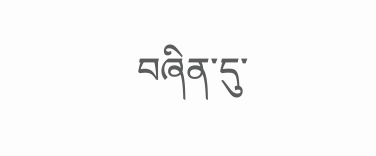བཞིན་དུ་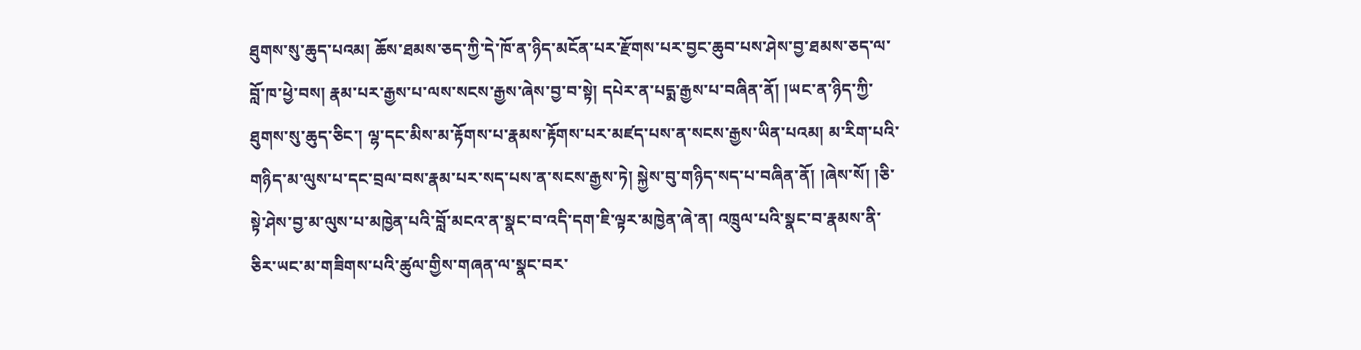ཐུགས་སུ་ཆུད་པའམ། ཆོས་ཐམས་ཅད་ཀྱི་དེ་ཁོ་ན་ཉིད་མངོན་པར་རྫོགས་པར་བྱང་ཆུབ་པས་ཤེས་བྱ་ཐམས་ཅད་ལ་བློ་ཁ་ཕྱེ་བས། རྣམ་པར་རྒྱས་པ་ལས་སངས་རྒྱས་ཞེས་བྱ་བ་སྟེ། དཔེར་ན་པདྨ་རྒྱས་པ་བཞིན་ནོ། །ཡང་ན་ཉིད་ཀྱི་ཐུགས་སུ་ཆུད་ཅིང་། ལྷ་དང་མིས་མ་རྟོགས་པ་རྣམས་རྟོགས་པར་མཛད་པས་ན་སངས་རྒྱས་ཡིན་པའམ། མ་རིག་པའི་གཉིད་མ་ལུས་པ་དང་བྲལ་བས་རྣམ་པར་སད་པས་ན་སངས་རྒྱས་ཏེ། སྐྱེས་བུ་གཉིད་སད་པ་བཞིན་ནོ། །ཞེས་སོ། །ཅི་སྟེ་ཤེས་བྱ་མ་ལུས་པ་མཁྱེན་པའི་བློ་མངའ་ན་སྣང་བ་འདི་དག་ཇི་ལྟར་མཁྱེན་ཞེ་ན། འཁྲུལ་པའི་སྣང་བ་རྣམས་ནི་ཅིར་ཡང་མ་གཟིགས་པའི་ཚུལ་གྱིས་གཞན་ལ་སྣང་བར་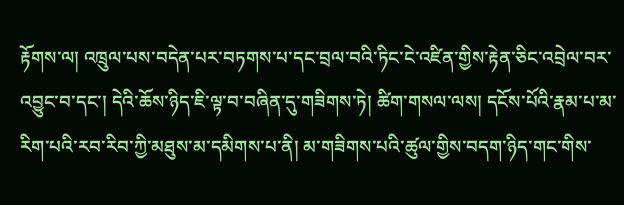རྟོགས་ལ། འཁྲུལ་པས་བདེན་པར་བཏགས་པ་དང་བྲལ་བའི་ཏིང་ངེ་འཛིན་གྱིས་རྟེན་ཅིང་འབྲེལ་བར་འབྱུང་བ་དང་། དེའི་ཆོས་ཉིད་ཇི་ལྟ་བ་བཞིན་དུ་གཟིགས་ཏེ། ཚིག་གསལ་ལས། དངོས་པོའི་རྣམ་པ་མ་རིག་པའི་རབ་རིབ་ཀྱི་མཐུས་མ་དམིགས་པ་ནི། མ་གཟིགས་པའི་ཚུལ་གྱིས་བདག་ཉིད་གང་གིས་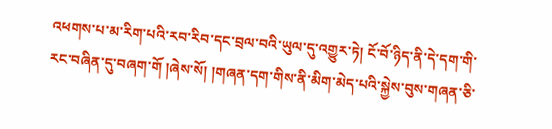འཕགས་པ་མ་རིག་པའི་རབ་རིབ་དང་བྲལ་བའི་ཡུལ་དུ་འགྱུར་ཏེ། ངོ་བོ་ཉིད་ནི་དེ་དག་གི་རང་བཞིན་དུ་བཞག་གོ །ཞེས་སོ། །གཞན་དག་གིས་ནི་མིག་མེད་པའི་སྐྱེས་བུས་གཞན་ཅི་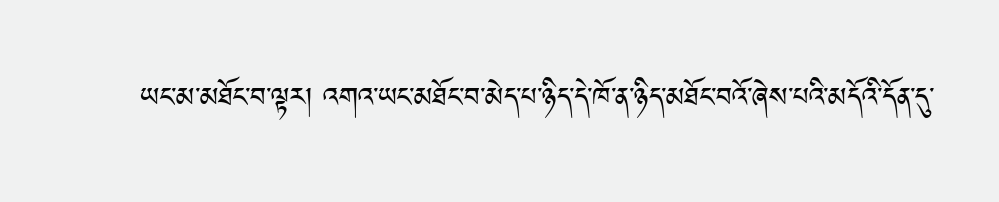ཡང་མ་མཐོང་བ་ལྟར། འགའ་ཡང་མཐོང་བ་མེད་པ་ཉིད་དེ་ཁོ་ན་ཉིད་མཐོང་བའོ་ཞེས་པའི་མདོའི་དོན་དུ་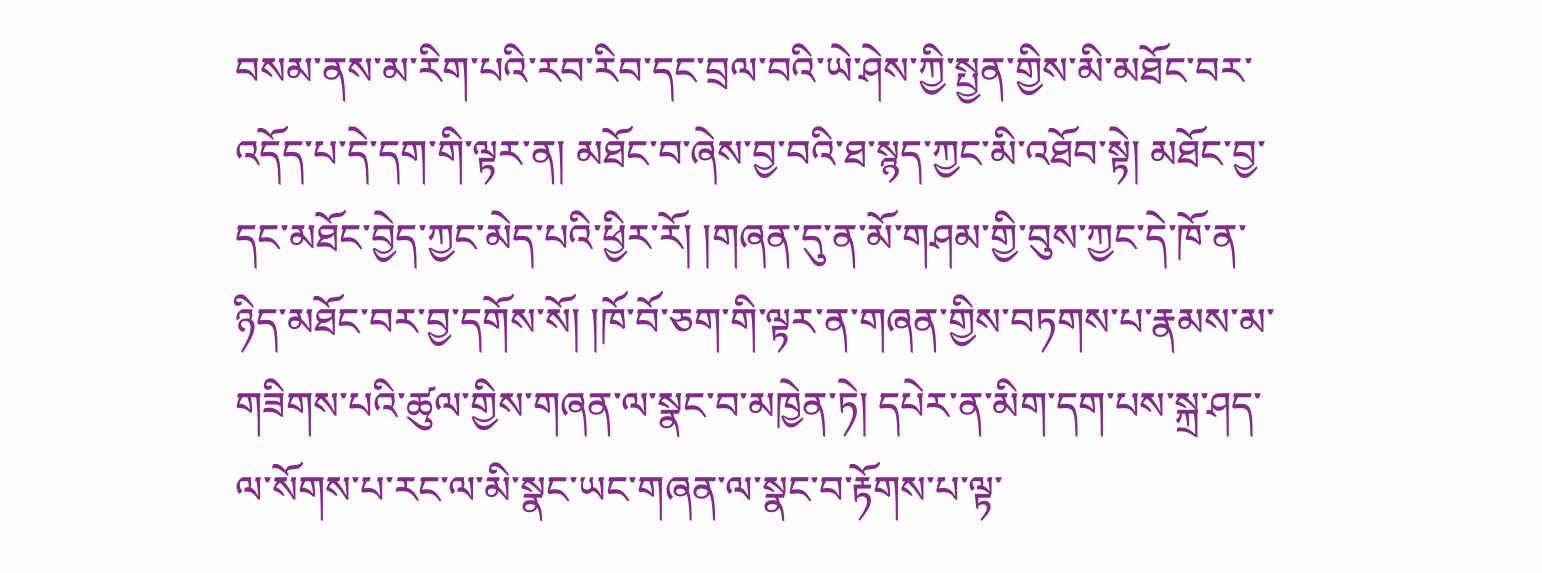བསམ་ནས་མ་རིག་པའི་རབ་རིབ་དང་བྲལ་བའི་ཡེ་ཤེས་ཀྱི་སྤྱན་གྱིས་མི་མཐོང་བར་འདོད་པ་དེ་དག་གི་ལྟར་ན། མཐོང་བ་ཞེས་བྱ་བའི་ཐ་སྙད་ཀྱང་མི་འཐོབ་སྟེ། མཐོང་བྱ་དང་མཐོང་བྱེད་ཀྱང་མེད་པའི་ཕྱིར་རོ། །གཞན་དུ་ན་མོ་གཤམ་གྱི་བུས་ཀྱང་དེ་ཁོ་ན་ཉིད་མཐོང་བར་བྱ་དགོས་སོ། །ཁོ་བོ་ཅག་གི་ལྟར་ན་གཞན་གྱིས་བཏགས་པ་རྣམས་མ་གཟིགས་པའི་ཚུལ་གྱིས་གཞན་ལ་སྣང་བ་མཁྱེན་ཏེ། དཔེར་ན་མིག་དག་པས་སྐྲ་ཤད་ལ་སོགས་པ་རང་ལ་མི་སྣང་ཡང་གཞན་ལ་སྣང་བ་རྟོགས་པ་ལྟ་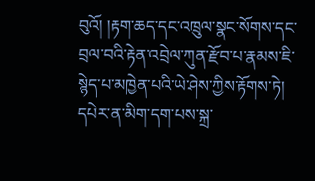བུའོ། །རྟག་ཆད་དང་འཁྲུལ་སྣང་སོགས་དང་བྲལ་བའི་རྟེན་འབྲེལ་ཀུན་རྫོབ་པ་རྣམས་ཇི་སྙེད་པ་མཁྱེན་པའི་ཡེ་ཤེས་ཀྱིས་རྟོགས་ཏེ། དཔེར་ན་མིག་དག་པས་སྐྲ་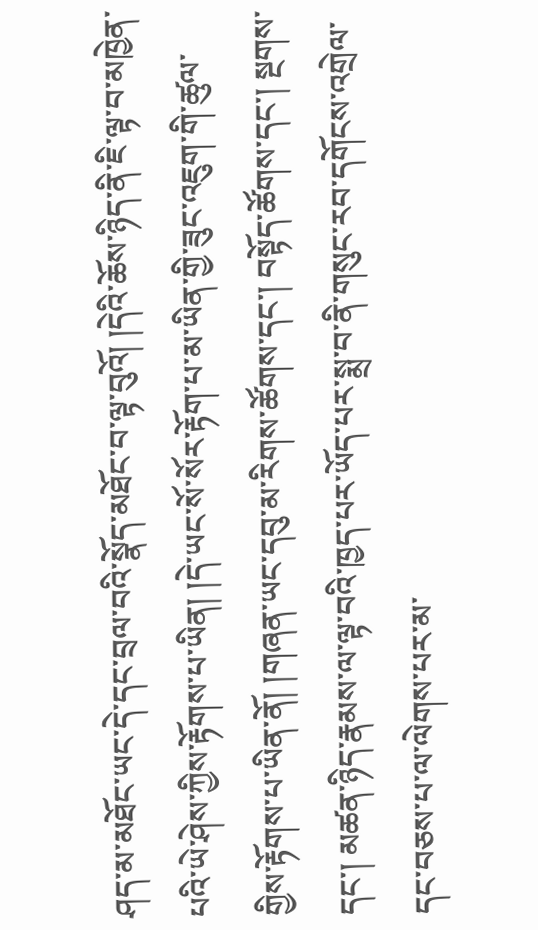ཤད་མ་མཐོང་ཡང་དེ་དང་བྲལ་བའི་སྣོད་མཐོང་བ་ལྟ་བུའོ། །དེའི་ཆོས་ཉིད་ནི་ཇི་ལྟ་བ་མཁྱེན་པའི་ཡེ་ཤེས་ཀྱིས་རྟོགས་པ་ཡིན། །དེ་ཡང་སོ་སོར་རྟོག་པ་མ་ཡིན་གྱི་ཟུང་འཇུག་གི་ཚུལ་གྱིས་རྟོགས་པ་ཡིན་ནོ། །གཞན་ཡང་དབུ་མ་རིགས་ཚོགས་དང་། བསྟོད་ཚོགས་དང་། སྔགས་དང་། མཚན་ཉིད་རྣམས་ལ་ལྟ་བའི་ཁྱད་པར་ཡོད་པར་སྨྲ་བ་ནི་གསུང་རབ་དགོངས་འགྲེལ་དང་བཅས་པ་ལ་ལེགས་པར་མ་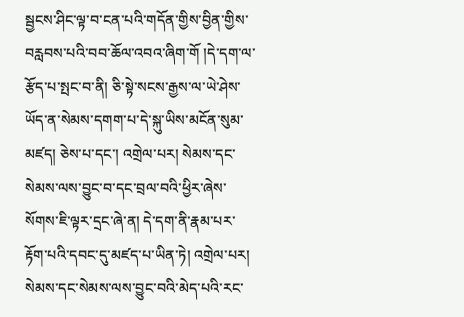སྦྱངས་ཤིང་ལྟ་བ་ངན་པའི་གདོན་གྱིས་བྱིན་གྱིས་བརླབས་པའི་བབ་ཆོལ་འབའ་ཞིག་གོ །དེ་དག་ལ་རྩོད་པ་སྤང་བ་ནི། ཅི་སྟེ་སངས་རྒྱས་ལ་ཡེ་ཤེས་ཡོད་ན་སེམས་དགག་པ་དེ་སྐུ་ཡིས་མངོན་སུམ་མཛད། ཅེས་པ་དང་། འགྲེལ་པར། སེམས་དང་སེམས་ལས་བྱུང་བ་དང་བྲལ་བའི་ཕྱིར་ཞེས་སོགས་ཇི་ལྟར་དྲང་ཞེ་ན། དེ་དག་ནི་རྣམ་པར་རྟོག་པའི་དབང་དུ་མཛད་པ་ཡིན་ཏེ། འགྲེལ་པར། སེམས་དང་སེམས་ལས་བྱུང་བའི་མེད་པའི་རང་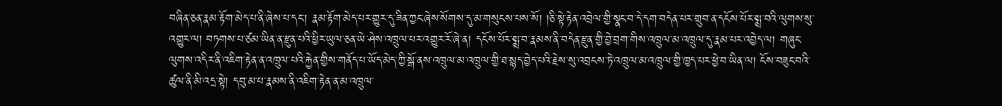བཞིན་ཅན་རྣམ་རྟོག་མེད་པ་ནི་ཞེས་པ་དང་། རྣམ་རྟོག་མེད་པར་གྱུར་དུ་ཟིན་ཀྱང་ཞེས་སོགས་དུ་མ་གསུངས་པས་སོ། །ཅི་སྟེ་རྟེན་འབྲེལ་གྱི་སྣང་བ་དེ་དག་བདེན་པར་གྲུབ་ན་དངོས་པོར་སྨྲ་བའི་ལུགས་སུ་འགྱུར་ལ། བཏགས་པ་ཙམ་ཡིན་ན་རྫུན་པའི་ཕྱིར་ཡུལ་ཅན་ཡེ་ཤེས་འཁྲུལ་པར་འགྱུར་རོ་ཞེ་ན། དངོས་པོར་སྨྲ་བ་རྣམས་ནི་བདེན་རྫུན་གྱི་བྱེ་བྲག་གིས་འཁྲུལ་མ་འཁྲུལ་དུ་རྣམ་པར་འབྱེད་ལ། གཞུང་ལུགས་འདིར་ནི་འཇིག་རྟེན་ན་འཁྲུལ་པའི་རྐྱེན་གྱིས་གནོད་པ་ཡོད་མེད་ཀྱི་སྒོ་ནས་འཁྲུལ་མ་འཁྲུལ་གྱི་ཐ་སྙད་བྱེད་པའི་རྗེས་སུ་འབྲངས་ཏེ་འཁྲུལ་མ་འཁྲུལ་གྱི་ཁྱད་པར་ཕྱེ་བ་ཡིན་ལ། ངོས་བཟུང་བའི་ཚུལ་ནི་མི་འདྲ་སྟེ། དབུ་མ་པ་རྣམས་ནི་འཇིག་རྟེན་ན་མ་འཁྲུལ་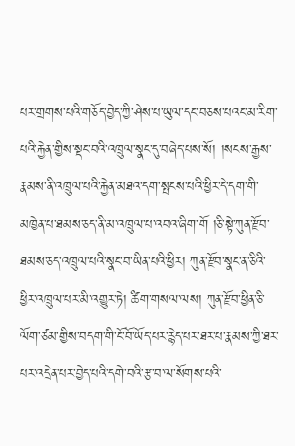པར་གྲགས་པའི་གཅོད་བྱེད་ཀྱི་ཤེས་པ་ཡུལ་དང་བཅས་པའང་མ་རིག་པའི་རྐྱེན་གྱིས་སྡང་བའི་འཁྲུལ་སྣང་དུ་བཞེད་པས་སོ། །སངས་རྒྱས་རྣམས་ནི་འཁྲུལ་པའི་རྐྱེན་མཐའ་དག་སྤངས་པའི་ཕྱིར་དེ་དག་གི་མཁྱེན་པ་ཐམས་ཅད་ནི་མ་འཁྲུལ་པ་འབའ་ཞིག་གོ །ཅི་སྟེ་ཀུན་རྫོབ་ཐམས་ཅད་འཁྲུལ་པའི་སྣང་བ་ཡིན་པའི་ཕྱིར། ཀུན་རྫོབ་སྣང་ན་ཅིའི་ཕྱིར་འཁྲུལ་པར་མི་འགྱུར་ཏེ། ཚིག་གསལ་ལས། ཀུན་རྫོབ་ཕྱིན་ཅི་ལོག་ཙམ་གྱིས་བདག་གི་ངོ་བོ་ཡོད་པར་རྙེད་པར་ཐར་པ་རྣམས་ཀྱི་ཐར་པར་འདྲེན་པར་བྱེད་པའི་དགེ་བའི་རྩ་བ་ལ་སོགས་པའི་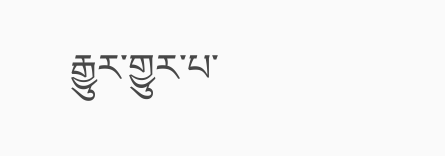རྒྱུར་གྱུར་པ་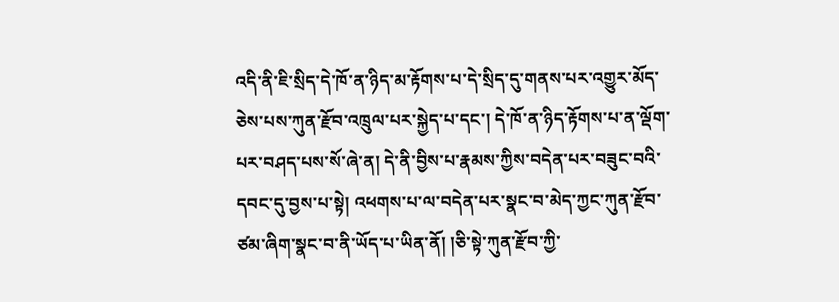འདི་ནི་ཇི་སྲིད་དེ་ཁོ་ན་ཉིད་མ་རྟོགས་པ་དེ་སྲིད་དུ་གནས་པར་འགྱུར་མོད་ཅེས་པས་ཀུན་རྫོབ་འཁྲུལ་པར་སྐྱེད་པ་དང་། དེ་ཁོ་ན་ཉིད་རྟོགས་པ་ན་ལྡོག་པར་བཤད་པས་སོ་ཞེ་ན། དེ་ནི་བྱིས་པ་རྣམས་ཀྱིས་བདེན་པར་བཟུང་བའི་དབང་དུ་བྱས་པ་སྟེ། འཕགས་པ་ལ་བདེན་པར་སྣང་བ་མེད་ཀྱང་ཀུན་རྫོབ་ཙམ་ཞིག་སྣང་བ་ནི་ཡོད་པ་ཡིན་ནོ། །ཅི་སྟེ་ཀུན་རྫོབ་ཀྱི་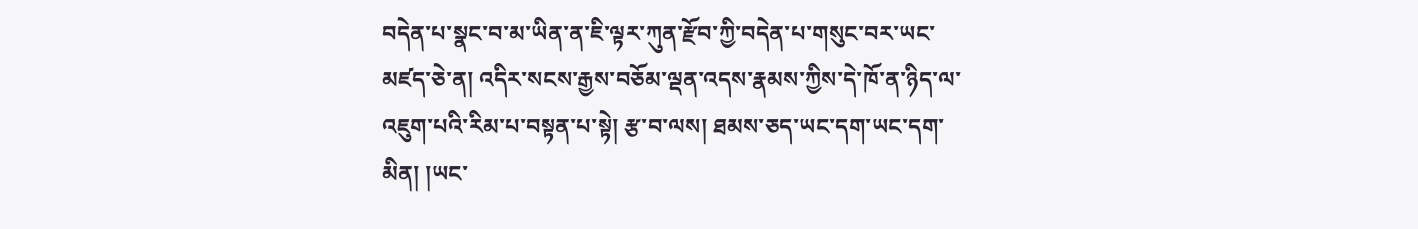བདེན་པ་སྣང་བ་མ་ཡིན་ན་ཇི་ལྟར་ཀུན་རྫོབ་ཀྱི་བདེན་པ་གསུང་བར་ཡང་མཛད་ཅེ་ན། འདིར་སངས་རྒྱས་བཅོམ་ལྡན་འདས་རྣམས་ཀྱིས་དེ་ཁོ་ན་ཉིད་ལ་འཇུག་པའི་རིམ་པ་བསྟན་པ་སྟེ། རྩ་བ་ལས། ཐམས་ཅད་ཡང་དག་ཡང་དག་མིན། །ཡང་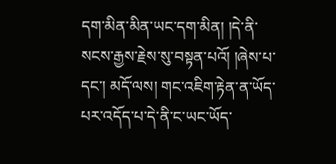དག་མིན་མིན་ཡང་དག་མིན། །དེ་ནི་སངས་རྒྱས་རྗེས་སུ་བསྟན་པའོ། །ཞེས་པ་དང་། མདོ་ལས། གང་འཇིག་རྟེན་ན་ཡོད་པར་འདོད་པ་དེ་ནི་ང་ཡང་ཡོད་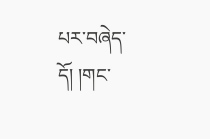པར་བཞེད་དོ། །གང་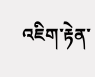འཇིག་རྟེན་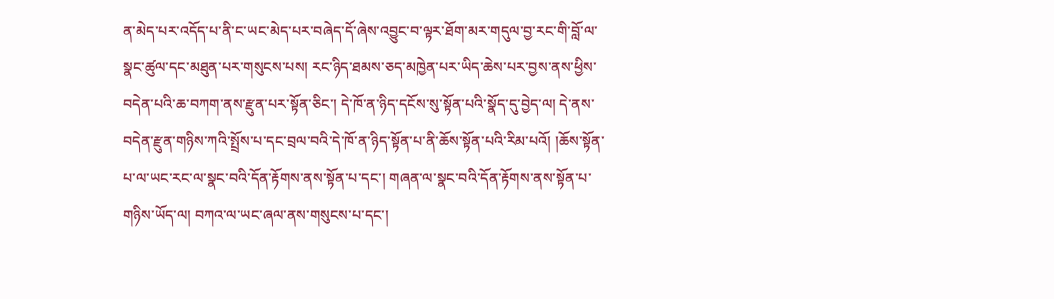ན་མེད་པར་འདོད་པ་ནི་ང་ཡང་མེད་པར་བཞེད་དོ་ཞེས་འབྱུང་བ་ལྟར་ཐོག་མར་གདུལ་བྱ་རང་གི་བློ་ལ་སྣང་ཚུལ་དང་མཐུན་པར་གསུངས་པས། རང་ཉིད་ཐམས་ཅད་མཁྱེན་པར་ཡིད་ཆེས་པར་བྱས་ནས་ཕྱིས་བདེན་པའི་ཆ་བཀག་ནས་རྫུན་པར་སྟོན་ཅིང་། དེ་ཁོ་ན་ཉིད་དངོས་སུ་སྟོན་པའི་སྣོད་དུ་བྱེད་ལ། དེ་ནས་བདེན་རྫུན་གཉིས་ཀའི་སྤྲོས་པ་དང་བྲལ་བའི་དེ་ཁོ་ན་ཉིད་སྟོན་པ་ནི་ཆོས་སྟོན་པའི་རིམ་པའོ། །ཆོས་སྟོན་པ་ལ་ཡང་རང་ལ་སྣང་བའི་དོན་རྟོགས་ནས་སྟོན་པ་དང་། གཞན་ལ་སྣང་བའི་དོན་རྟོགས་ནས་སྟོན་པ་གཉིས་ཡོད་ལ། བཀའ་ལ་ཡང་ཞལ་ནས་གསུངས་པ་དང་།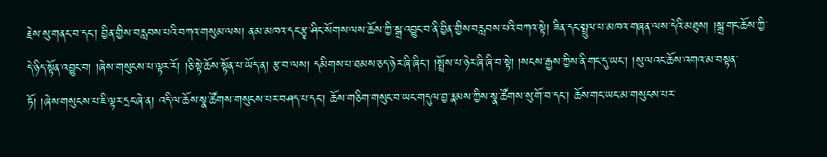རྗེས་སུ་གནང་བ་དང་། བྱིན་གྱིས་བརླབས་པའི་བཀའ་གསུམ་ལས། ནམ་མཁའ་དང་རྩྭ་ཤིང་སོགས་ལས་ཆོས་ཀྱི་སྒྲ་འབྱུང་བ་ནི་བྱིན་གྱིས་བརླབས་པའི་བཀའ་སྟེ། ཟིན་དང་སྤྲུལ་པ་མཁའ་གཞན་ལས་དེའི་མཐུས། །སྒྲ་གང་ཆོས་ཀྱི་དེ་ཉིད་སྟོན་འབྱུང་བ། །ཞེས་གསུངས་པ་ལྟར་རོ། །ཅི་སྟེ་ཆོས་སྟོན་པ་ཡོད་ན། རྩ་བ་ལས། དམིགས་པ་ཐམས་ཅད་ཉེར་ཞི་ཞིང་། །སྤྲོས་པ་ཉེར་ཞི་ཞི་བ་སྟེ། །སངས་རྒྱས་ཀྱིས་ནི་གང་དུ་ཡང་། །སུ་ལའང་ཆོས་འགའ་མ་བསྟན་ཏོ། །ཞེས་གསུངས་པ་ཇི་ལྟར་དྲང་ཞེ་ན། འདི་ལ་ཆོས་སྣ་ཚོགས་གསུངས་པར་བཤད་པ་དང་། ཆོས་གཅིག་གསུང་བ་ཡང་གདུལ་བྱ་རྣམས་ཀྱིས་སྣ་ཚོགས་སུ་གོ་བ་དང་། ཆོས་གང་ཡང་མ་གསུངས་པར་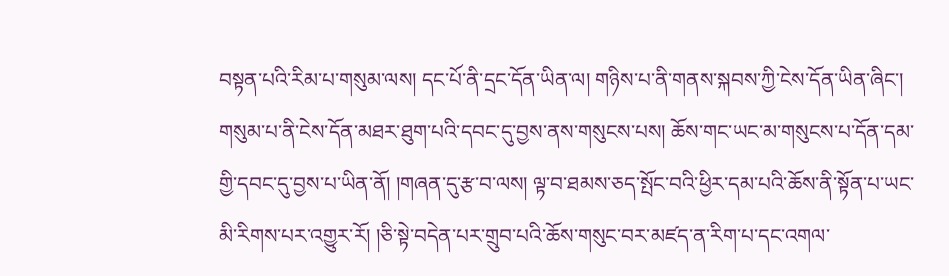བསྟན་པའི་རིམ་པ་གསུམ་ལས། དང་པོ་ནི་དྲང་དོན་ཡིན་ལ། གཉིས་པ་ནི་གནས་སྐབས་ཀྱི་ངེས་དོན་ཡིན་ཞིང་། གསུམ་པ་ནི་ངེས་དོན་མཐར་ཐུག་པའི་དབང་དུ་བྱས་ནས་གསུངས་པས། ཆོས་གང་ཡང་མ་གསུངས་པ་དོན་དམ་གྱི་དབང་དུ་བྱས་པ་ཡིན་ནོ། །གཞན་དུ་རྩ་བ་ལས། ལྟ་བ་ཐམས་ཅད་སྤོང་བའི་ཕྱིར་དམ་པའི་ཆོས་ནི་སྟོན་པ་ཡང་མི་རིགས་པར་འགྱུར་རོ། །ཅི་སྟེ་བདེན་པར་གྲུབ་པའི་ཆོས་གསུང་བར་མཛད་ན་རིག་པ་དང་འགལ་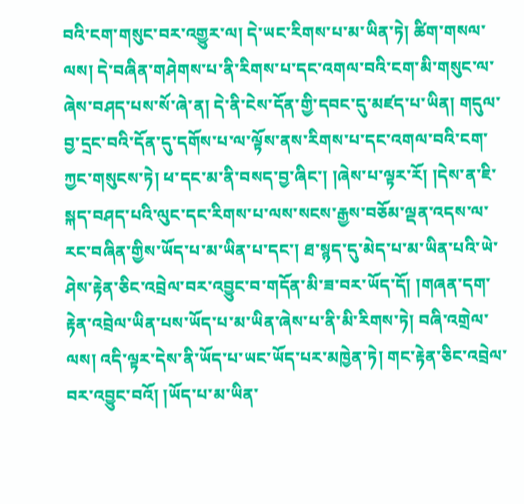བའི་ངག་གསུང་བར་འགྱུར་ལ། དེ་ཡང་རིགས་པ་མ་ཡིན་ཏེ། ཚིག་གསལ་ལས། དེ་བཞིན་གཤེགས་པ་ནི་རིགས་པ་དང་འགལ་བའི་ངག་མི་གསུང་ལ་ཞེས་བཤད་པས་སོ་ཞེ་ན། དེ་ནི་ངེས་དོན་གྱི་དབང་དུ་མཛད་པ་ཡིན། གདུལ་བྱ་དྲང་བའི་དོན་དུ་དགོས་པ་ལ་ལྟོས་ནས་རིགས་པ་དང་འགལ་བའི་ངག་ཀྱང་གསུངས་ཏེ། ཕ་དང་མ་ནི་བསད་བྱ་ཞིང་། །ཞེས་པ་ལྟར་རོ། །དེས་ན་ཇི་སྐད་བཤད་པའི་ལུང་དང་རིགས་པ་ལས་སངས་རྒྱས་བཅོམ་ལྡན་འདས་ལ་རང་བཞིན་གྱིས་ཡོད་པ་མ་ཡིན་པ་དང་། ཐ་སྙད་དུ་མེད་པ་མ་ཡིན་པའི་ཡེ་ཤེས་རྟེན་ཅིང་འབྲེལ་བར་འབྱུང་བ་གདོན་མི་ཟ་བར་ཡོད་དོ། །གཞན་དག་རྟེན་འབྲེལ་ཡིན་པས་ཡོད་པ་མ་ཡིན་ཞེས་པ་ནི་མི་རིགས་ཏེ། བཞི་འགྲེལ་ལས། འདི་ལྟར་དེས་ནི་ཡོད་པ་ཡང་ཡོད་པར་མཁྱེན་ཏེ། གང་རྟེན་ཅིང་འབྲེལ་བར་འབྱུང་བའོ། །ཡོད་པ་མ་ཡིན་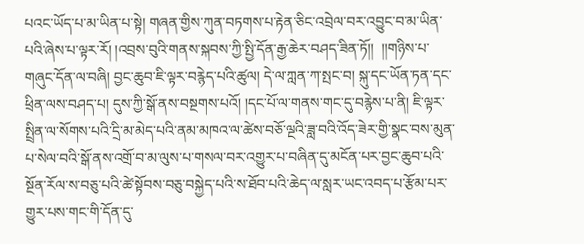པའང་ཡོད་པ་མ་ཡིན་པ་སྟེ། གཞན་གྱིས་ཀུན་བཏགས་པ་རྟེན་ཅིང་འབྲེལ་བར་འབྱུང་བ་མ་ཡིན་པའི་ཞེས་པ་ལྟར་རོ། །འབྲས་བུའི་གནས་སྐབས་ཀྱི་སྤྱི་དོན་རྒྱ་ཆེར་བཤད་ཟིན་ཏོ།།  །།གཉིས་པ་གཞུང་དོན་ལ་བཞི། བྱང་ཆུབ་ཇི་ལྟར་བརྙེད་པའི་ཚུལ། དེ་ལ་ཀླན་ཀ་སྤང་བ། སྐུ་དང་ཡོན་ཏན་དང་ཕྲིན་ལས་བཤད་པ། དུས་ཀྱི་སྒོ་ནས་བསྔགས་པའོ། །དང་པོ་ལ་གནས་གང་དུ་བརྙེས་པ་ནི། ཇི་ལྟར་སྤྲིན་ལ་སོགས་པའི་དྲི་མ་མེད་པའི་ནམ་མཁའ་ལ་ཚེས་བཅོ་ལྔའི་ཟླ་བའི་འོད་ཟེར་གྱི་སྣང་བས་མུན་པ་སེལ་བའི་སྒོ་ནས་འགྲོ་བ་མ་ལུས་པ་གསལ་བར་འགྱུར་པ་བཞིན་དུ་མངོན་པར་བྱང་ཆུབ་པའི་སྔོན་རོལ་ས་བཅུ་པའི་ཚེ་སྟོབས་བཅུ་བསྐྱེད་པའི་ས་ཐོབ་པའི་ཆེད་ལ་སླར་ཡང་འབད་པ་རྩོམ་པར་གྱུར་པས་གང་གི་དོན་དུ་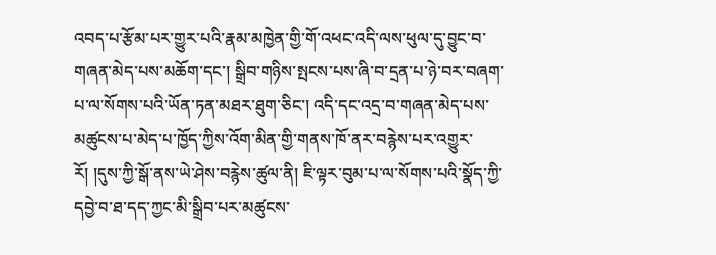འབད་པ་རྩོམ་པར་གྱུར་པའི་རྣམ་མཁྱེན་གྱི་གོ་འཕང་འདི་ལས་ཕུལ་དུ་བྱུང་བ་གཞན་མེད་པས་མཆོག་དང་། སྒྲིབ་གཉིས་སྤངས་པས་ཞི་བ་དྲན་པ་ཉེ་བར་བཞག་པ་ལ་སོགས་པའི་ཡོན་ཏན་མཐར་ཐུག་ཅིང་། འདི་དང་འདྲ་བ་གཞན་མེད་པས་མཚུངས་པ་མེད་པ་ཁྱོད་ཀྱིས་འོག་མིན་གྱི་གནས་ཁོ་ནར་བརྙེས་པར་འགྱུར་རོ། །དུས་ཀྱི་སྒོ་ནས་ཡེ་ཤེས་བརྙེས་ཚུལ་ནི། ཇི་ལྟར་བུམ་པ་ལ་སོགས་པའི་སྣོད་ཀྱི་དབྱེ་བ་ཐ་དད་ཀྱང་མི་སྒྲིབ་པར་མཚུངས་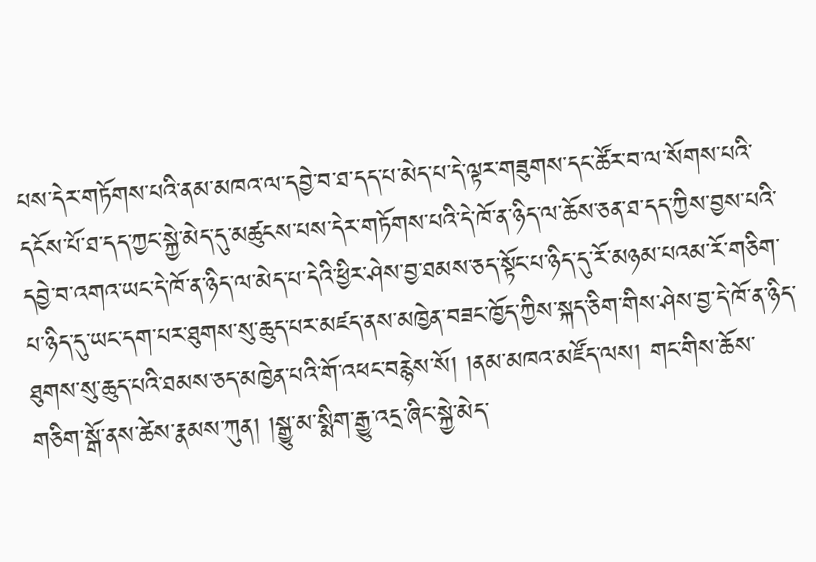པས་དེར་གཏོགས་པའི་ནམ་མཁའ་ལ་དབྱེ་བ་ཐ་དད་པ་མེད་པ་དེ་ལྟར་གཟུགས་དང་ཚོར་བ་ལ་སོགས་པའི་དངོས་པོ་ཐ་དད་ཀྱང་སྐྱེ་མེད་དུ་མཚུངས་པས་དེར་གཏོགས་པའི་དེ་ཁོ་ན་ཉིད་ལ་ཆོས་ཅན་ཐ་དད་ཀྱིས་བྱས་པའི་དབྱེ་བ་འགའ་ཡང་དེ་ཁོ་ན་ཉིད་ལ་མེད་པ་དེའི་ཕྱིར་ཤེས་བྱ་ཐམས་ཅད་སྟོང་པ་ཉིད་དུ་རོ་མཉམ་པའམ་རོ་གཅིག་པ་ཉིད་དུ་ཡང་དག་པར་ཐུགས་སུ་ཆུད་པར་མཛད་ནས་མཁྱེན་བཟང་ཁྱོད་ཀྱིས་སྐད་ཅིག་གིས་ཤེས་བྱ་དེ་ཁོ་ན་ཉིད་ཐུགས་སུ་ཆུད་པའི་ཐམས་ཅད་མཁྱེན་པའི་གོ་འཕང་བརྙེས་སོ། །ནམ་མཁའ་མཛོད་ལས། གང་གིས་ཆོས་གཅིག་སྒོ་ནས་ཚེས་རྣམས་ཀུན། །སྒྱུ་མ་སྨིག་རྒྱུ་འདྲ་ཞིང་སྐྱེ་མེད་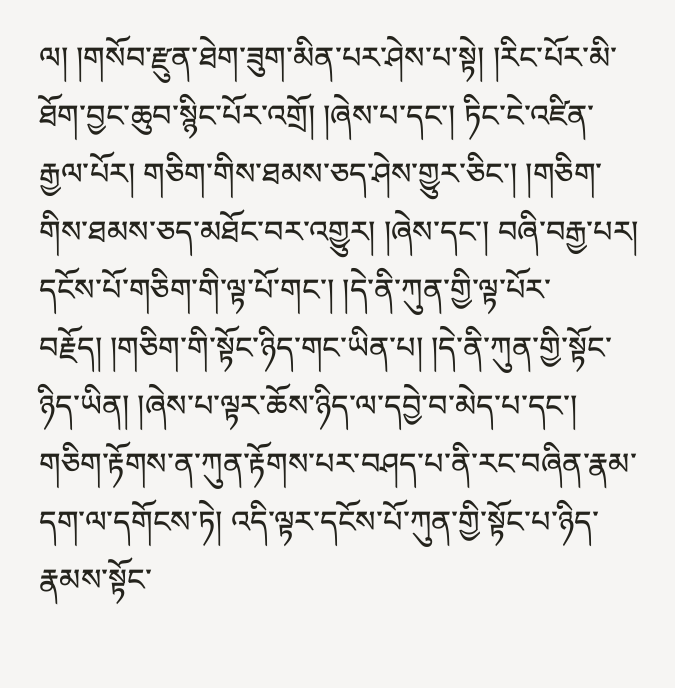ལ། །གསོབ་རྫུན་ཐེག་ཟུག་མིན་པར་ཤེས་པ་སྟེ། །རིང་པོར་མི་ཐོག་བྱང་ཆུབ་སྙིང་པོར་འགྲོ། །ཞེས་པ་དང་། ཏིང་ངེ་འཛིན་རྒྱལ་པོར། གཅིག་གིས་ཐམས་ཅད་ཤེས་གྱུར་ཅིང་། །གཅིག་གིས་ཐམས་ཅད་མཐོང་བར་འགྱུར། །ཞེས་དང་། བཞི་བརྒྱ་པར། དངོས་པོ་གཅིག་གི་ལྟ་པོ་གང་། །དེ་ནི་ཀུན་གྱི་ལྟ་པོར་བརྗོད། །གཅིག་གི་སྟོང་ཉིད་གང་ཡིན་པ། །དེ་ནི་ཀུན་གྱི་སྟོང་ཉིད་ཡིན། །ཞེས་པ་ལྟར་ཆོས་ཉིད་ལ་དབྱེ་བ་མེད་པ་དང་། གཅིག་རྟོགས་ན་ཀུན་རྟོགས་པར་བཤད་པ་ནི་རང་བཞིན་རྣམ་དག་ལ་དགོངས་ཏེ། འདི་ལྟར་དངོས་པོ་ཀུན་གྱི་སྟོང་པ་ཉིད་རྣམས་སྟོང་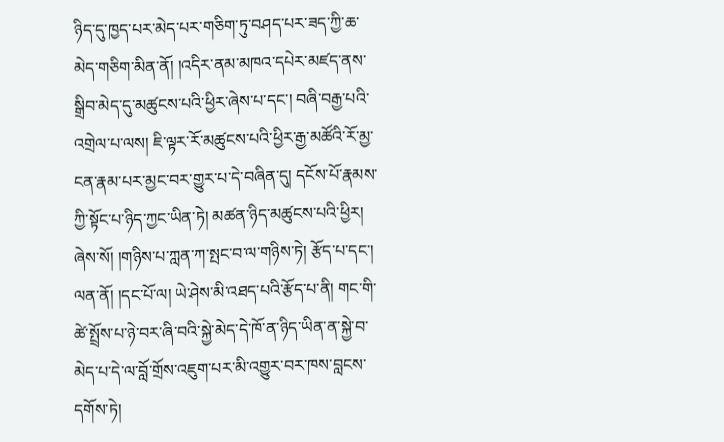ཉིད་དུ་ཁྱད་པར་མེད་པར་གཅིག་ཏུ་བཤད་པར་ཟད་ཀྱི་ཆ་མེད་གཅིག་མིན་ནོ། །འདིར་ནམ་མཁའ་དཔེར་མཛད་ནས་སྒྲིབ་མེད་དུ་མཚུངས་པའི་ཕྱིར་ཞེས་པ་དང་། བཞི་བརྒྱ་པའི་འགྲེལ་པ་ལས། ཇི་ལྟར་རོ་མཚུངས་པའི་ཕྱིར་རྒྱ་མཚོའི་རོ་མྱ་ངན་རྣམ་པར་མྱང་བར་གྱུར་པ་དེ་བཞིན་དུ། དངོས་པོ་རྣམས་ཀྱི་སྟོང་པ་ཉིད་ཀྱང་ཡིན་ཏེ། མཚན་ཉིད་མཚུངས་པའི་ཕྱིར། ཞེས་སོ། །གཉིས་པ་ཀླན་ཀ་སྤང་བ་ལ་གཉིས་ཏེ། རྩོད་པ་དང་། ལན་ནོ། །དང་པོ་ལ། ཡེ་ཤེས་མི་འཐད་པའི་རྩོད་པ་ནི། གང་གི་ཚེ་སྤྲོས་པ་ཉེ་བར་ཞི་བའི་སྐྱེ་མེད་དེ་ཁོ་ན་ཉིད་ཡིན་ན་སྐྱེ་བ་མེད་པ་དེ་ལ་བློ་གྲོས་འཇུག་པར་མི་འགྱུར་བར་ཁས་བླངས་དགོས་ཏེ།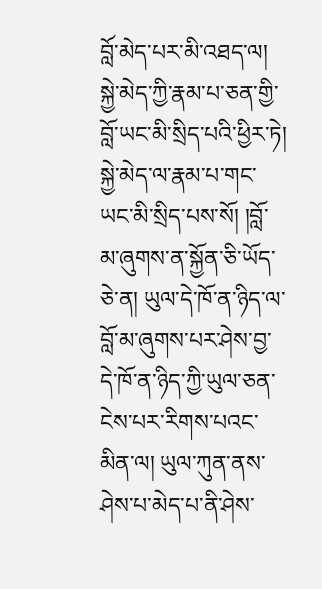བློ་མེད་པར་མི་འཐད་ལ། སྐྱེ་མེད་ཀྱི་རྣམ་པ་ཅན་གྱི་བློ་ཡང་མི་སྲིད་པའི་ཕྱིར་ཏེ། སྐྱེ་མེད་ལ་རྣམ་པ་གང་ཡང་མི་སྲིད་པས་སོ། །བློ་མ་ཞུགས་ན་སྐྱོན་ཅི་ཡོད་ཅེ་ན། ཡུལ་དེ་ཁོ་ན་ཉིད་ལ་བློ་མ་ཞུགས་པར་ཤེས་བྱ་དེ་ཁོ་ན་ཉིད་ཀྱི་ཡུལ་ཅན་ངེས་པར་རིགས་པའང་མིན་ལ། ཡུལ་ཀུན་ནས་ཤེས་པ་མེད་པ་ནི་ཤེས་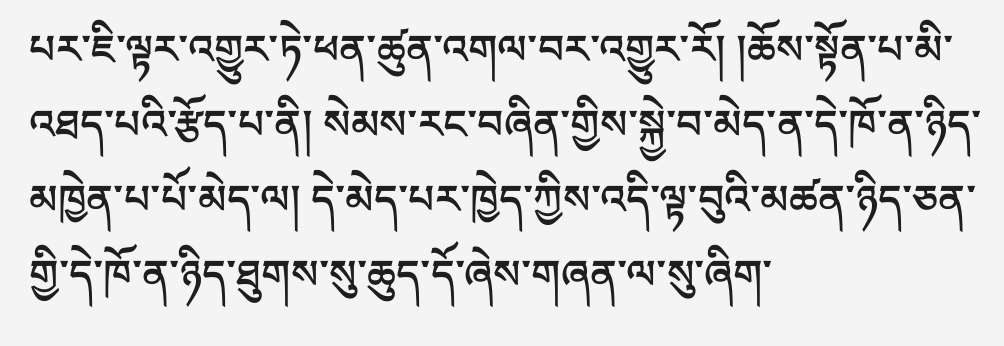པར་ཇི་ལྟར་འགྱུར་ཏེ་ཕན་ཚུན་འགལ་བར་འགྱུར་རོ། །ཆོས་སྟོན་པ་མི་འཐད་པའི་རྩོད་པ་ནི། སེམས་རང་བཞིན་གྱིས་སྐྱེ་བ་མེད་ན་དེ་ཁོ་ན་ཉིད་མཁྱེན་པ་པོ་མེད་ལ། དེ་མེད་པར་ཁྱེད་ཀྱིས་འདི་ལྟ་བུའི་མཚན་ཉིད་ཅན་གྱི་དེ་ཁོ་ན་ཉིད་ཐུགས་སུ་ཆུད་དོ་ཞེས་གཞན་ལ་སུ་ཞིག་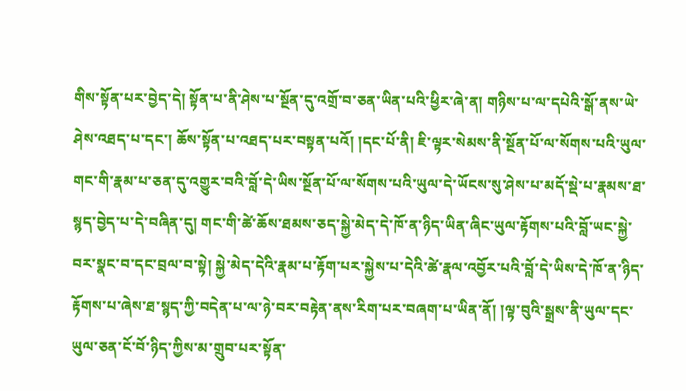གིས་སྟོན་པར་བྱེད་དེ། སྟོན་པ་ནི་ཤེས་པ་སྔོན་དུ་འགྲོ་བ་ཅན་ཡིན་པའི་ཕྱིར་ཞེ་ན། གཉིས་པ་ལ་དཔེའི་སྒོ་ནས་ཡེ་ཤེས་འཐད་པ་དང་། ཆོས་སྟོན་པ་འཐད་པར་བསྟན་པའོ། །དང་པོ་ནི། ཇི་ལྟར་སེམས་ནི་སྔོན་པོ་ལ་སོགས་པའི་ཡུལ་གང་གི་རྣམ་པ་ཅན་དུ་འགྱུར་བའི་བློ་དེ་ཡིས་སྔོན་པོ་ལ་སོགས་པའི་ཡུལ་དེ་ཡོངས་སུ་ཤེས་པ་མདོ་སྡེ་པ་རྣམས་ཐ་སྙད་བྱེད་པ་དེ་བཞིན་དུ། གང་གི་ཚེ་ཆོས་ཐམས་ཅད་སྐྱེ་མེད་དེ་ཁོ་ན་ཉིད་ཡིན་ཞིང་ཡུལ་རྟོགས་པའི་བློ་ཡང་སྐྱེ་བར་སྣང་བ་དང་བྲལ་བ་སྟེ། སྐྱེ་མེད་དེའི་རྣམ་པ་རྟོག་པར་སྐྱེས་པ་དེའི་ཚེ་རྣལ་འབྱོར་པའི་བློ་དེ་ཡིས་དེ་ཁོ་ན་ཉིད་རྟོགས་པ་ཞེས་ཐ་སྙད་ཀྱི་བདེན་པ་ལ་ཉེ་བར་བརྟེན་ནས་རིག་པར་བཞག་པ་ཡིན་ནོ། །ལྟ་བུའི་སྒྲས་ནི་ཡུལ་དང་ཡུལ་ཅན་ངོ་བོ་ཉིད་ཀྱིས་མ་གྲུབ་པར་སྟོན་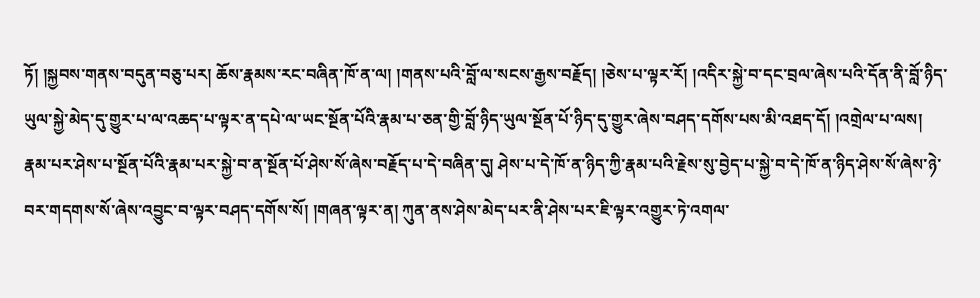ཏོ། །སྐྱབས་གནས་བདུན་བཅུ་པར། ཆོས་རྣམས་རང་བཞིན་ཁོ་ན་ལ། །གནས་པའི་བློ་ལ་སངས་རྒྱས་བརྗོད། །ཅེས་པ་ལྟར་རོ། །འདིར་སྐྱེ་བ་དང་བྲལ་ཞེས་པའི་དོན་ནི་བློ་ཉིད་ཡུལ་སྐྱེ་མེད་དུ་གྱུར་པ་ལ་འཆད་པ་ལྟར་ན་དཔེ་ལ་ཡང་སྔོན་པོའི་རྣམ་པ་ཅན་གྱི་བློ་ཉིད་ཡུལ་སྔོན་པོ་ཉིད་དུ་གྱུར་ཞེས་བཤད་དགོས་པས་མི་འཐད་དོ། །འགྲེལ་པ་ལས། རྣམ་པར་ཤེས་པ་སྔོན་པོའི་རྣམ་པར་སྐྱེ་བ་ན་སྔོན་པོ་ཤེས་སོ་ཞེས་བརྗོད་པ་དེ་བཞིན་དུ། ཤེས་པ་དེ་ཁོ་ན་ཉིད་ཀྱི་རྣམ་པའི་རྗེས་སུ་བྱེད་པ་སྐྱེ་བ་དེ་ཁོ་ན་ཉིད་ཤེས་སོ་ཞེས་ཉེ་བར་གདགས་སོ་ཞེས་འབྱུང་བ་ལྟར་བཤད་དགོས་སོ། །གཞན་ལྟར་ན། ཀུན་ནས་ཤེས་མེད་པར་ནི་ཤེས་པར་ཇི་ལྟར་འགྱུར་ཏེ་འགལ་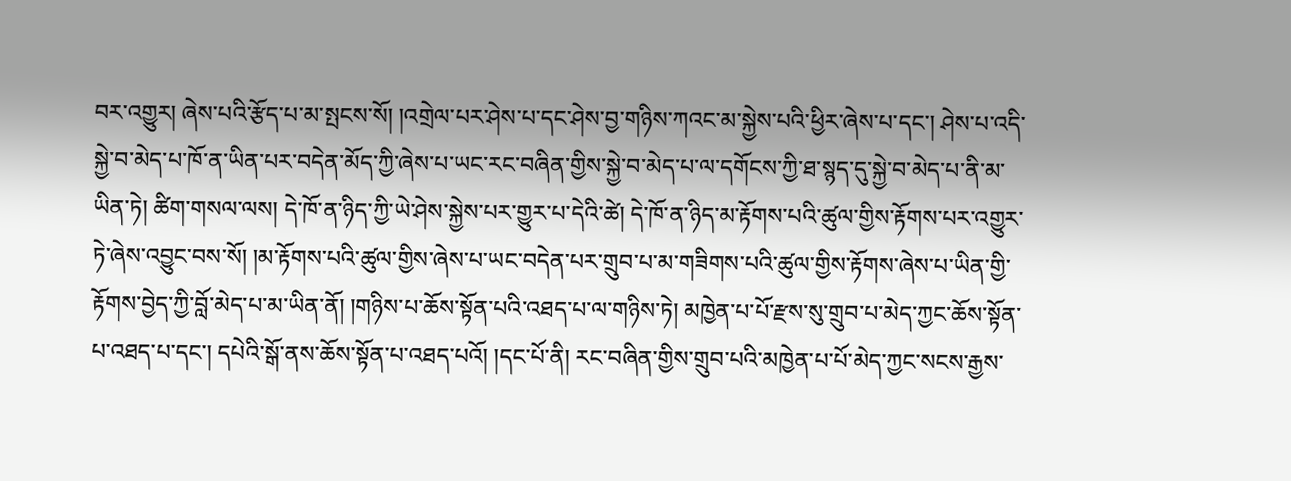བར་འགྱུར། ཞེས་པའི་རྩོད་པ་མ་སྤངས་སོ། །འགྲེལ་པར་ཤེས་པ་དང་ཤེས་བྱ་གཉིས་ཀའང་མ་སྐྱེས་པའི་ཕྱིར་ཞེས་པ་དང་། ཤེས་པ་འདི་སྐྱེ་བ་མེད་པ་ཁོ་ན་ཡིན་པར་བདེན་མོད་ཀྱི་ཞེས་པ་ཡང་རང་བཞིན་གྱིས་སྐྱེ་བ་མེད་པ་ལ་དགོངས་ཀྱི་ཐ་སྙད་དུ་སྐྱེ་བ་མེད་པ་ནི་མ་ཡིན་ཏེ། ཚིག་གསལ་ལས། དེ་ཁོ་ན་ཉིད་ཀྱི་ཡེ་ཤེས་སྐྱེས་པར་གྱུར་པ་དེའི་ཚེ། དེ་ཁོ་ན་ཉིད་མ་རྟོགས་པའི་ཚུལ་གྱིས་རྟོགས་པར་འགྱུར་ཏེ་ཞེས་འབྱུང་བས་སོ། །མ་རྟོགས་པའི་ཚུལ་གྱིས་ཞེས་པ་ཡང་བདེན་པར་གྲུབ་པ་མ་གཟིགས་པའི་ཚུལ་གྱིས་རྟོགས་ཞེས་པ་ཡིན་གྱི་རྟོགས་བྱེད་ཀྱི་བློ་མེད་པ་མ་ཡིན་ནོ། །གཉིས་པ་ཆོས་སྟོན་པའི་འཐད་པ་ལ་གཉིས་ཏེ། མཁྱེན་པ་པོ་རྫས་སུ་གྲུབ་པ་མེད་ཀྱང་ཆོས་སྟོན་པ་འཐད་པ་དང་། དཔེའི་སྒོ་ནས་ཆོས་སྟོན་པ་འཐད་པའོ། །དང་པོ་ནི། རང་བཞིན་གྱིས་གྲུབ་པའི་མཁྱེན་པ་པོ་མེད་ཀྱང་སངས་རྒྱས་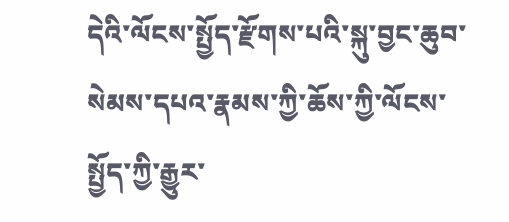དེའི་ལོངས་སྤྱོད་རྫོགས་པའི་སྐུ་བྱང་ཆུབ་སེམས་དཔའ་རྣམས་ཀྱི་ཆོས་ཀྱི་ལོངས་སྤྱོད་ཀྱི་རྒྱུར་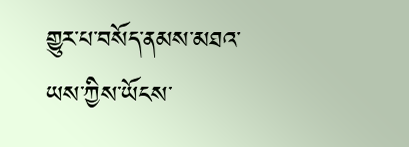གྱུར་པ་བསོད་ནམས་མཐའ་ཡས་ཀྱིས་ཡོངས་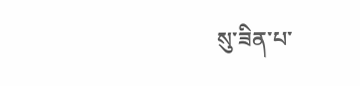སུ་ཟིན་པ་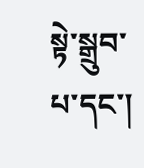སྟེ་སྒྲུབ་པ་དང་།